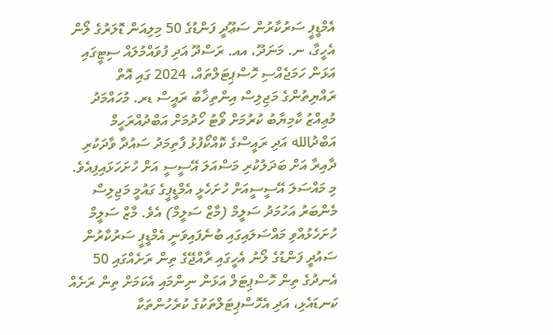އެމްޑީޕީ ސަރުކާރުން ސަޢޫދީ ފަންޑުގެ 50 މިލިއަން ޑޮލަރުގެ ލޯން އެހީގާ، ނ. މަނަދޫ، އއ. ރަސްދޫ އަދި ފުވައްމުލައް ސިޓީގައި އަޅަން ހަމަޖެއްސި ހޮސްޕިޓަލްތައް، 2024 ގައި އޮތް ރައްޔިތުންގެ މަޖިލިސް އިންތިޚާބު ރައީސް ޑރ. މުހައްމަދު މުޢިއްޒު ކާމިޔާބު ކުރުމަށް ވޯޓު ހޯދުމަށް އަބްދުއްރަހީމް އަބްދުالله އަދި ރައީސްގެ ކޮއްކޯފުޅު ފާތިމަދު ސައުދާ ވާދަކުރި ދާއިރާ އަށް ބަދަލުކުރި މަސްއަލަ އޭސީސީ އަށް ހުށަހަޅައިފިއެވެ.
މި މައްސަލަ އޭސީސީއަށް ހުށަހެޅީ އެމްޑީޕީގެ ގައުމީ މަޖިލިސް މެންބަރު އަހުމަދު ސަލީމް (މާޒް ސަލީމް) އެވެ. މާޒް ސަލީމް ހުށަހެޅުއްވި މައްސަލައިގައި ބުނެފައިވަނީ އެމްޑީޕީ ސަރުކާރުން ސައުދީ ފަންޑުގެ ލޯނު އެހީގައި ރާއްޖޭގެ ތިން ރަށެއްގައި 50 އެނދުގެ ތިން ހޮސްޕިޓަލް އަޅަން ނިންމައި އެކަމަށް ތިން ރަށެއް ކަނޑައެޅި، އަދި އެހޮސްޕިޓަލްތަކުގެ ކުރެހުންތަކާ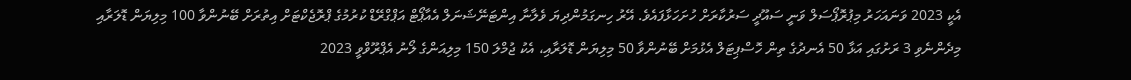އެކީ 2023 ވަނައަހަރު މިޕުރޮޕޯސަލް ވަނީ ސައޫދީ ސަރުކާރަށް ހުށަހަޅާފައެވެ. އޭރު ހިނގަމުންދިޔަ ވެލާނާ އިންޓަނޭޝަނަލް އެއާޕޯޓް އަޕްގްރޭޑް ކުރުމުގެ ޕްރޮޖެކްޓަށް އިތުރަށް ބޭނުންވާ 100 މިލިޔަން ޑޮލަރާއި މިދެންނެވި 3 ރަށުގައި އަޅާ 50 އެނދުގެ ތިން ހޮސްޕިޓަލް އެޅުމަށް ބޭނުންވާ 50 މިލިޔަން ޑޮލަރާއި، އެކު ޖުމްލަ 150 މިލިއަންގެ ލޯނު އެޕްރޫވްވީ 2023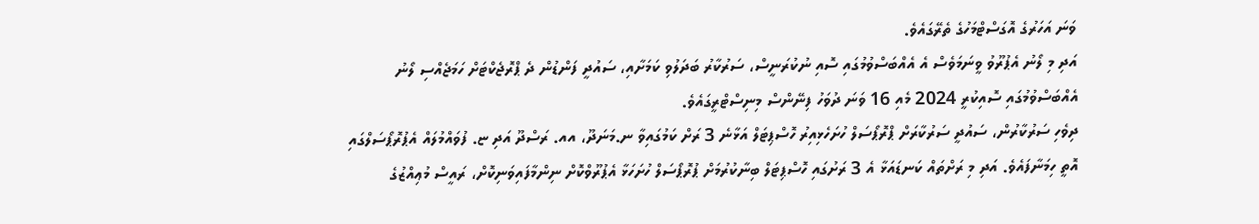ވަނަ އަހަރުގެ އޮގަސްޓްމަހުގެ ތެރޭގައެވެ.
އަދި މި ލޯނު އެޕުރޫވު ވީނަމަވެސް އެ އެއްބަސްވުމުގައި ސޮއި ނުކުރަނީސް، ސަރުކާރު ބަދަލުވި ކަމަށާއި، ސައުދީ ފަންޑުން ދެ ޕްރޮޖެކްޓަށް ހަމަޖެއްސި ލޯނު އެއްބަސްވުމުގައި ސޮއިކުރީ 2024 މެއި 16 ވަނަ ދުވަހު ފިނޭންސް މިނިސްޓްރީގައެވެ.
ދިވެހި ސަރުކާރުން، ސައުދީ ސަރުކާރަށް ޕްރޮޕޯސަލް ހުށަހެޅިއިރު ހޮސްޕިޓަލް އަޅާނެ 3 ރަށް ކަމުގައިވާ ނ.މަނަދޫ، އއ. ރަސްދޫ އަދި ޏ. ފުވައްމުލައް އެޕުރޮޕޯސަލްގައި އޮތީ ހިމަނާފައެވެ. އަދި މި ރަށްތައް ކަނޑައަޅާ އެ 3 ރަށުގައި ހޮސްޕިޓަލް ބިނާކުރުމަށް ޕުރޮޕޯސަލް ހުށަހަޅާ އެޕުރޫވްކޮށް ނިންމާފައިވަނިކޮށް، ރައީސް މުޢިއްޒުގެ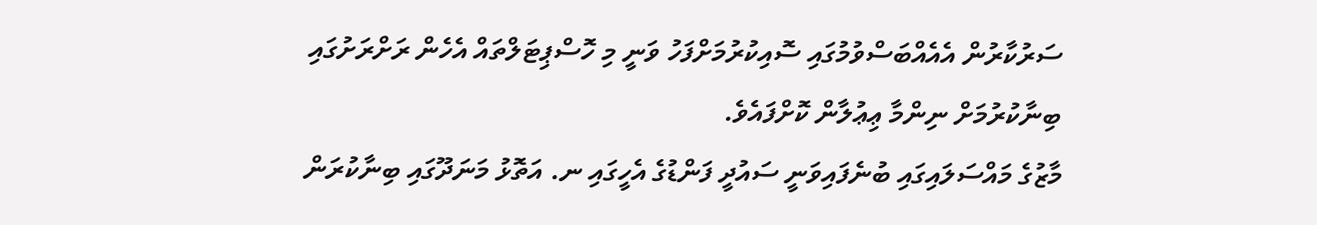ސަރުކާރުން އެއެއްބަސްވުމުގައި ސޮއިކުރުމަށްފަހު ވަނީ މި ހޮސްޕިޓަލްތައް އެހެން ރަށްރަށުގައި ބިނާކުރުމަށް ނިންމާ ޢިޢުލާން ކޮށްފައެވެ.
މާޒުގެ މައްސަލައިގައި ބުނެފައިވަނީ ސައުދީ ފަންޑުގެ އެހީގައި ނ. އަތޮޅު މަނަދޫގައި ބިނާކުރަން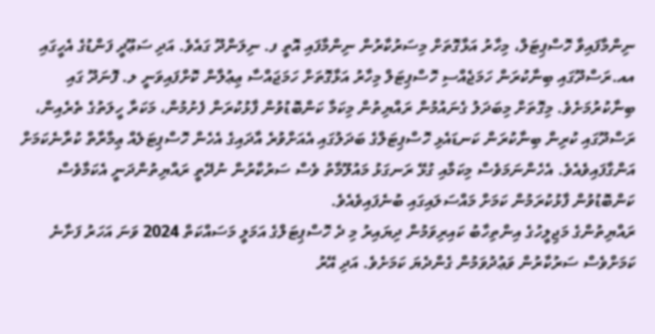ނިންމާފައިވާ ހޮސްޕިޓަލް، މިހާރު އަޅާގޮތަށް މިސަރުކާރުން ނިންމާފައި އޮތީ ފ. ނިލަންދޫ ގައެވެ. އަދި ސަޢޫދީ ފަންޑުގެ އެހީގައި އއ.ރަސްދޫގައި ބިނާކުރަން ހަމަޖެއްސި ހޮސްޕިޓަލް މިހާރު އަޅާގޮތަށް ހަމަޖައްސާ ޢިޢުލާން ކޮށްފައިވަނީ ލ. ފޮނަދޫ ގައި ބިނާކުރުމަށެވެ. މިގޮތަށް މިބަދަލު ގެނައުމުން ރައްޔިތުން މިކަމާ ކަންބޮޑުވުން ފާޅުކުރަން ފެށުމުން، މަކަރާ ހީލަތުގެ ތެރެއިން، ރަސްދޫގައި ކުރިން ބިނާކުރަން ކަނޑައެޅި ހޮސްޕިޓަލްގެ ބަދަލުގައި އެއަށްވުރެ އާދައިގެ އެހެން ހޮސްޕިޓަލެއް ޢިމާރާތް ކުރާނެކަމަށް އަންގާފައިވެއެވެ. އެހެންނަމަވެސް މިކަމާއި ގުޅޭ ރަނގަޅު މައުލޫމާތު ވެސް ސަރުކާރުން ނުދޭތީ ރައްޔިތުންދަނީ އެކަމާވެސް ކަންބޮޑުވުން ފާޅުކުރަމުން ކަމަށް މައްސަލައިގައި ބުނެފައިވެއެވެ.
ރައްޔިތުންގެ މަޖިލީހުގެ އިންތިހާބު ކައިރިވަމުން ދިޔައިރު މި ދެ ހޮސްޕިޓަލްގެ އަމަލީ މަސައްކަތް 2024 ވަނަ އަހަރު ފަށާނެ ކަމަށްވެސް ސަރުކާރުން ވަޢުދުވަމުން ގެންދެޔަ ކަމަށެވެ. އަދި އޭރު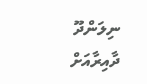ނިލަންދޫ ދާއިރާއަށް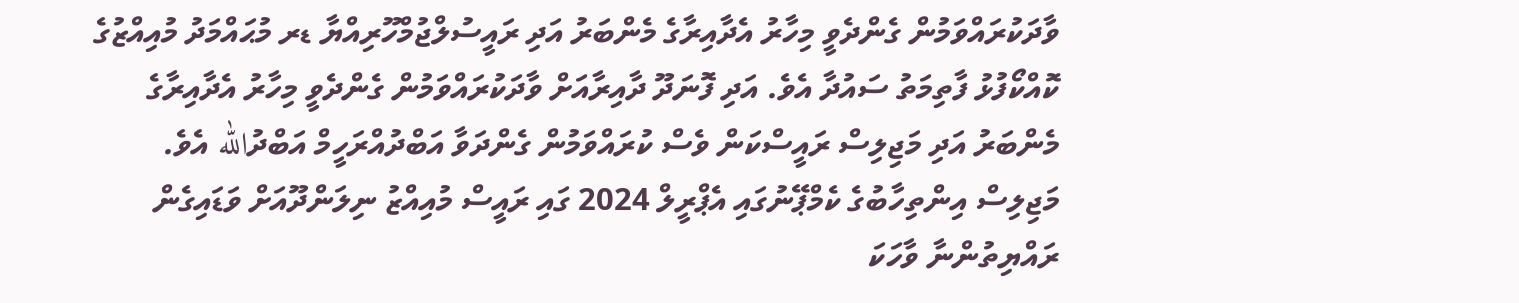ވާދަކުރައްވަމުން ގެންދެވީ މިހާރު އެދާއިރާގެ މެންބަރު އަދި ރައީސުލްޖުމްހޫރިއްޔާ ޑރ މުޙައްމަދު މުއިއްޒުގެ ކޮއްކޯފުޅު ފާތިމަތު ސައުދާ އެވެ. އަދި ފޮނަދޫ ދާއިރާއަށް ވާދަކުރައްވަމުން ގެންދެވީ މިހާރު އެދާއިރާގެ މެންބަރު އަދި މަޖިލިސް ރައީސްކަން ވެސް ކުރައްވަމުން ގެންދަވާ އަބްދުއްރަހީމް އަބްދުالله އެވެ.
މަޖިލިސް އިންތިހާބުގެ ކެމްޕޭނުގައި އެޕްރީލް 2024 ގައި ރައީސް މުއިއްޒު ނިލަންދޫއަށް ވަޑައިގެން ރައްޔިތުންނާ ވާހަކަ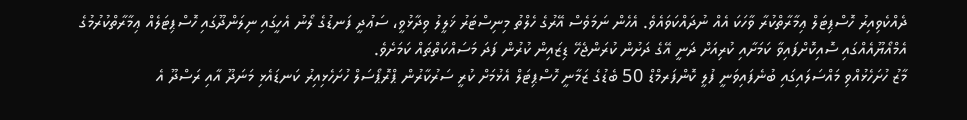ދެއްކެވިއިރު ހޮސްޕިޓަލް ޢިމާރާތްކުރާ ވާހަކަ އެއް ނުދައްކަވައެވެ. އެހެން ނަމަވެސް އޭރުގެ ހެލްތު މިނިސްޓަރު ޚަލީލު ވިދާޅުވީ، ސަޢުދީ ފަނޑުގެ ލޯނު އެހީގައި ނިލަންދޫގައި ހޮސްޕިޓަލެއް ޢިމާރާތްކުރުމުގެ އެމްއޯޔޫއެއްގައި ސޮއިކޮށްފައިވާ ކަމަށާއި ކުރިއަށް ދަނީ އޭގެ ދަށުން ކުރަންޖެހޭ ޑިޒައިން ކުރުން ފަދަ މަސައްކަތްތައް ކަމަށެވެ.
މާޒު ހުށަހެޅުއްވި މައްސަލައިގައި ބުނެފައިވަނީ ފުލީ ކޮންފަރމްޑް 50 ބެޑުގެ ޒަމާނީ ހޮސްޕިޓަލް އެޅުމަށް ކުރީ ސަރުކާރުން ޕްރޮޕޯސަލް ހުށަހެޅިއިރު ކަނޑައެޅި މަނަދޫ އާއި ރަސްދޫ އެ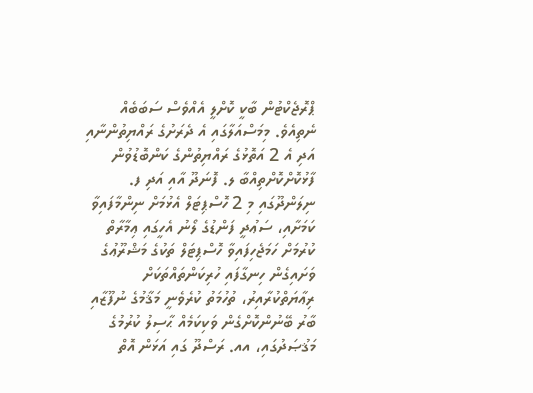ޕްރޮޖެކްޓުން ބާކީ ކޮށްލީ އެއްވެސް ސަބަބެއް ނެތިއެވެ. މިމަސްއަލާގައި އެ ދެރަށުގެ ރައްޔިތުންނާއި އަދި އެ 2 އަތޮޅުގެ ރައްޔިތުންގެ ކަންބޮޑުވުން ފާޅުކޮށްކޮށްތިއްބާ ލ. ފޮނަދޫ އާއި އަދި ފ. ނިލަންދޫގައި މި 2 ހޮސްޕިޓަލް އެޅުމަށް ނިންމާފައިވާ ކަމަށާއި، ސަޢުދީ ފަންޑުގެ ލޯނު އެހީގައި ޢިމާރާތް ކުރުމަށް ހަމަޖެހިފައިވާ ހޮސްޕިޓަލް ތަކުގެ މަޝްރޫޢުގެ ވަށައިގެން ހިނގާފައި ހުރިކަންތައްތަކަށް ރިޢާޔަތްކުރާއިރު، ތުހުމަތު ކުރެވެނީ މަޤާމުގެ ނުފޫޒާއި ބާރު ބޭނުންކޮށްގެން ވަކިކަމެއް ޙާސިލު ކުރުމުގެ މަޤުޞަދުގައި، އއ. ރަސްދޫ ގައި އަޅަން އޮތް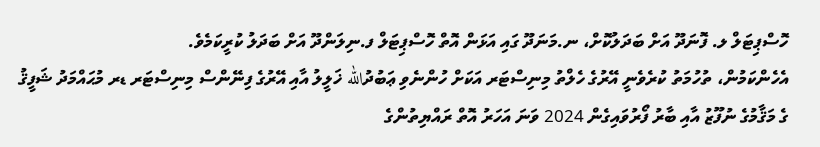ހޮސްޕިޓަލް ލ. ފޮނަދޫ އަށް ބަދަލުކޮށް، ނ.މަނަދޫ ގައި އަޅަން އޮތް ހޮސްޕިޓަލް ފ.ނިލަންދޫ އަށް ބަދަލު ކުރީކަމެވެ.
އެހެންކަމުން، ތުހުމަތު ކުރެވެނީ އޭރުގެ ހެލްތު މިނިސްޓަރ އަކަށް ހުންނެވި ޢަބުދުالله ޚަލީލު އާއި އޭރުގެ ފިނޭންސް މިނިސްޓަރ ޑރ މުޙައްމަދު ޝަފީޤު ގެ މަޤާމުގެ ނުފޫޒު އާއި ބާރު ފޯރުވައިގެން 2024 ވަނަ އަހަރު އޮތް ރައްޔިތުންގެ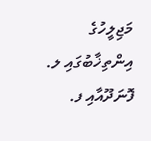މަޖިލީހުގެ އިންތިޚާބުގައި ލ. ފޮނަދޫއާއި ފ.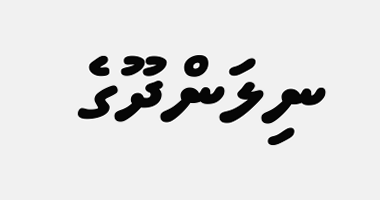ނިލަންދޫގެ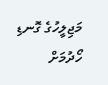މަޖިލީހުގެ ގޮނޑި ހޯދުމަށް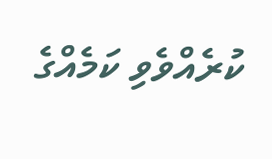ކުރެއްވެވި ކަމެއްގެ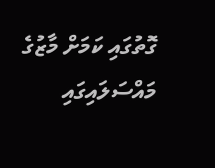ގޮތުގައި ކަމަށް މާޒުގެ މައްސަލައިގައި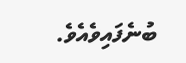ބުނެފައިވެއެވެ.